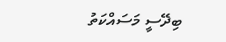ބިދޭސީ މަސައްކަތު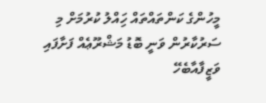މީހުންގެ ކަންތައްތައް ހަިއްލު ކުރުމަށް މި ސަރުކާރުން ވަނީ ބޮޑު މަޝްރޫޢެއް ފަށާފައި
ވަޒީފާއާބެހޭ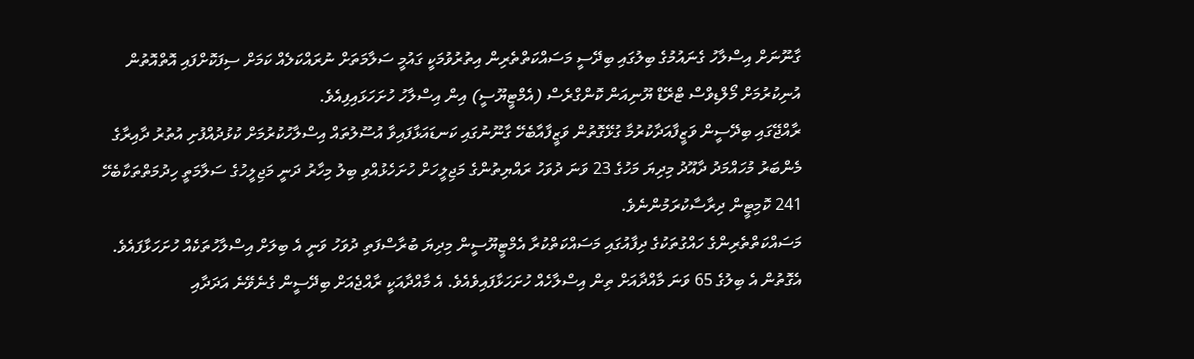ގާނޫނަށް އިސްލާހު ގެނައުމުގެ ބިލުގައި ބިދޭސީ މަސައްކަތްތެރިން އިތުރުވުމަކީ ގައުމީ ސަލާމަތަށް ނުރައްކަލެއް ކަމަށް ސިފަކޮށްފައި އޮތްއޮތުން އުނިކުރުމަށް މޯލްޑިވްސް ޓްރޭޑް ޔޫނިއަން ކޮންގްރެސް (އެމްޓީޔޫސީ) އިން އިސްލާހު ހުށަހަޅައިފިއެވެ.
ރާއްޖޭގައި ބިދޭސީން ވަޒީފާއަދާކުރުމާ ގުޅޭގޮތުން ވަޒީފާއާބެހޭ ގާނޫނުގައި ކަނޑައަޅާފައިވާ އުސޫލުތައް އިސްލާހުކުރުމަށް ކުޅުދުއްފުށި އުތުރު ދާއިރާގެ މެންބަރު މުހައްމަދު ދާއޫދު މިދިޔަ މަހުގެ 23 ވަނަ ދުވަހު ރައްޔިތުންގެ މަޖިލީހަށް ހުށަހެޅުއްވި ބިލު މިހާރު ދަނީ މަޖިލީހުގެ ސަލާމަތީ ހިދުމަތްތަކާބެހޭ 241 ކޮމިޓީން ދިރާސާކުރަމުންނެވެ.
މަސައްކަތްތެރިންގެ ހައްގުތަކުގެ ދިފާއުގައި މަސައްކަތްކުރާ އެމްޓީޔޫސީން މިދިޔަ ބުރާސްފަތި ދުވަހު ވަނީ އެ ބިލަށް އިސްލާހުތަކެއް ހުށަހަޅާފައެވެ. އެގޮތުން އެ ބިލުގެ 65 ވަނަ މާއްދާއަށް ތިން އިސްލާހެއް ހުށަހަޅާފައިވެއެވެ. އެ މާއްދާއަކީ ރާއްޖެއަށް ބިދޭސީން ގެނެވޭނެ އަދަދާއި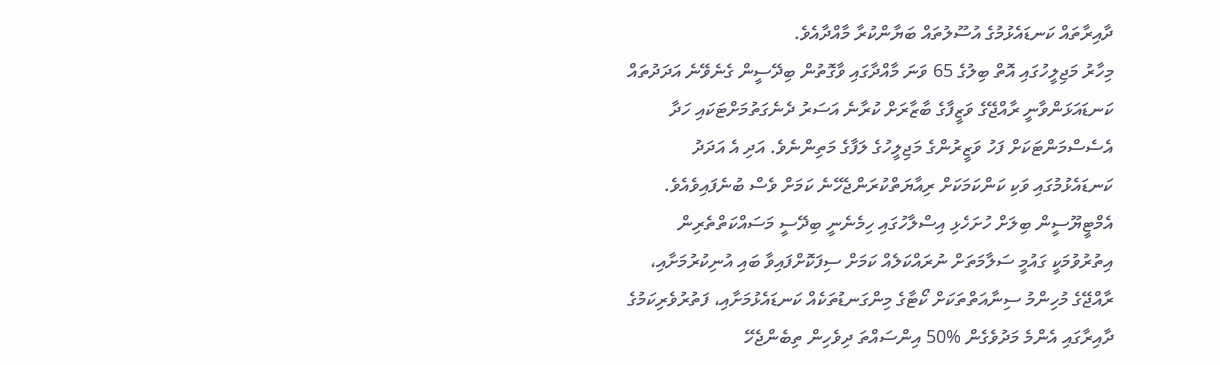ދާއިރާތައް ކަނޑައެޅުމުގެ އުސޫލުތައް ބަޔާންކުރާ މާއްދާއެވެ.
މިހާރު މަޖިލީހުގައި އޮތް ބިލުގެ 65 ވަނަ މާއްދާގައި ވާގޮތުން ބިދޭސީން ގެނެވޭނެ އަދަދުތައް ކަނޑައަޅަންވާނީ ރާއްޖޭގެ ވަޒީފާގެ ބާޒާރަށް ކުރާނެ އަސަރު ދެނެގަތުމަށްޓަކައި ހަދާ އެސެސްމަންޓަކަށް ފަހު ވަޒީރުންގެ މަޖިލީހުގެ ލަފާގެ މަތިންނެވެ. އަދި އެ އަދަދު ކަނޑައެޅުމުގައި ވަކި ކަންކަމަކަށް ރިއާޔަތްކުރަންޖެހޭނެ ކަމަށް ވެސް ބުނެފައިވެއެވެ.
އެމްޓީޔޫސީން ބިލަށް ހުށަހެޅި އިސްލާހުގައި ހިމެނެނީ ބިދޭސީ މަސައްކަތްތެރިން އިތުރުވުމަކީ ގައުމީ ސަލާމަތަށް ނުރައްކަލެއް ކަމަށް ސިފަކޮށްފައިވާ ބައި އުނިކުރުމަށާއި، ރާއްޖޭގެ މުހިންމު ސިނާއަތްތަކަށް ކޯޓާގެ މިންގަނޑުތަކެއް ކަނޑައެޅުމަށާއި، ފަތުރުވެރިކަމުގެ ދާއިރާގައި އެންމެ މަދުވެގެން %50 އިންސައްތަ ދިވެހިން ތިބެންޖެހޭ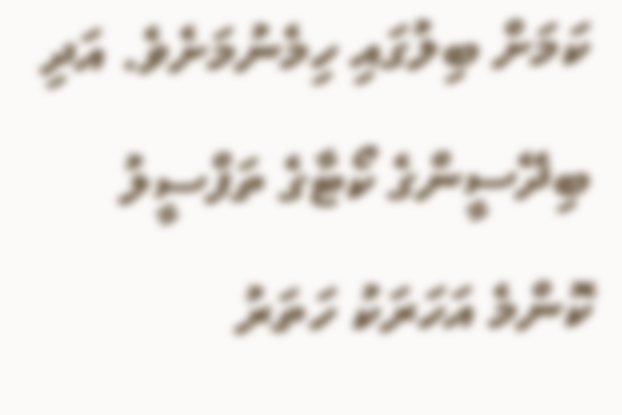ކަމަށް ބިލުގައި ހިމެނުމަށެވެ. އަދި ބިދޭސީންގެ ކޯޓާގެ ތަފްސީލު ކޮންމެ އަހަރަކު ހަތަރު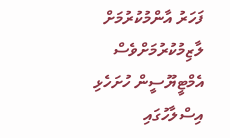ފަހަރު އާންމުކުރުމަށް ލާޒިމުކުރުމަށްވެސް އެމްޓީޔޫސީން ހުށަހެޅި އިސްލާހުގައި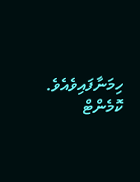ހިމަނާފައިވެއެވެ.
ކޮމެންޓް